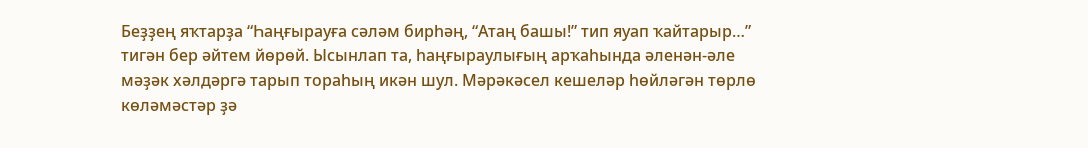Беҙҙең яҡтарҙа “Һаңғырауға сәләм бирһәң, “Атаң башы!” тип яуап ҡайтарыр…” тигән бер әйтем йөрөй. Ысынлап та, һаңғыраулығың арҡаһында әленән-әле мәҙәк хәлдәргә тарып тораһың икән шул. Мәрәкәсел кешеләр һөйләгән төрлө көләмәстәр ҙә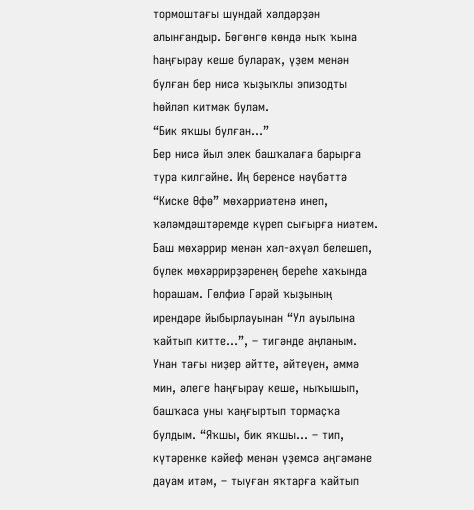тормоштағы шундай хәлдәрҙән алынғандыр. Бөгөнгө көндә ныҡ ҡына һаңғырау кеше булараҡ, үҙем менән булған бер нисә ҡыҙыҡлы эпизодты һөйләп китмәк булам.
“Бик яҡшы булған…”
Бер нисә йыл элек башҡалаға барырға тура килгәйне. Иң беренсе нәүбәттә “Киске Өфө” мөхәрриәтенә инеп, ҡәләмдәштәремде күреп сығырға ниәтем. Баш мөхәррир менән хәл-әхүәл белешеп, бүлек мөхәррирҙәренең береһе хаҡында һорашам. Гөлфиә Гәрәй ҡыҙының ирендәре йыбырлауынан “Ул ауылына ҡайтып китте...”, – тигәнде аңланым. Унан тағы ниҙер әйтте, әйтеүен, әммә мин, әлеге һаңғырау кеше, ныҡышып, башҡаса уны ҡаңғыртып тормаҫҡа булдым. “Яҡшы, бик яҡшы... – тип, күтәренке кәйеф менән үҙемсә әңгәмәне дауам итәм, – тыуған яҡтарға ҡайтып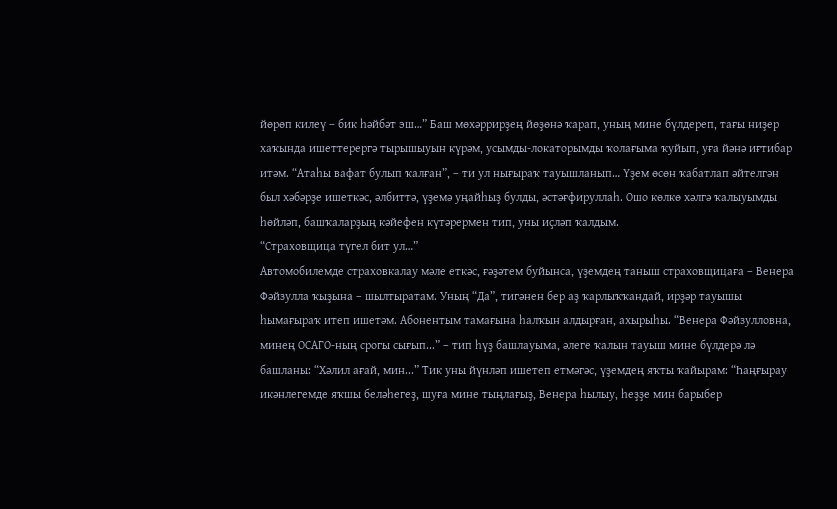йөрөп килеү – бик һәйбәт эш…” Баш мөхәррирҙең йөҙөнә ҡарап, уның мине бүлдереп, тағы ниҙер хаҡында ишеттерергә тырышыуын күрәм, усымды-локаторымды ҡолағыма ҡуйып, уға йәнә иғтибар итәм. “Атаһы вафат булып ҡалған”, – ти ул нығыраҡ тауышланып… Үҙем өсөн ҡабатлап әйтелгән был хәбәрҙе ишеткәс, әлбиттә, үҙемә уңайһыҙ булды, әстәғфируллаһ. Ошо көлкө хәлгә ҡалыуымды һөйләп, башҡаларҙың кәйефен күтәрермен тип, уны иҫләп ҡалдым.
“Страховщица түгел бит ул…”
Автомобилемде страховкалау мәле еткәс, ғәҙәтем буйынса, үҙемдең таныш страховщицаға – Венера Фәйзулла ҡыҙына – шылтыратам. Уның “Да”, тигәнен бер аҙ ҡарлыҡҡандай, ирҙәр тауышы һымағыраҡ итеп ишетәм. Абонентым тамағына һалҡын алдырған, ахырыһы. “Венера Фәйзулловна, минең ОСАГО-ның срогы сығып...” – тип һүҙ башлауыма, әлеге ҡалын тауыш мине бүлдерә лә башланы: “Хәлил ағай, мин...” Тик уны йүнләп ишетеп етмәгәс, үҙемдең яҡты ҡайырам: “Һаңғырау икәнлегемде яҡшы беләһегеҙ, шуға мине тыңлағыҙ, Венера һылыу, һеҙҙе мин барыбер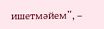ишетмәйем”, –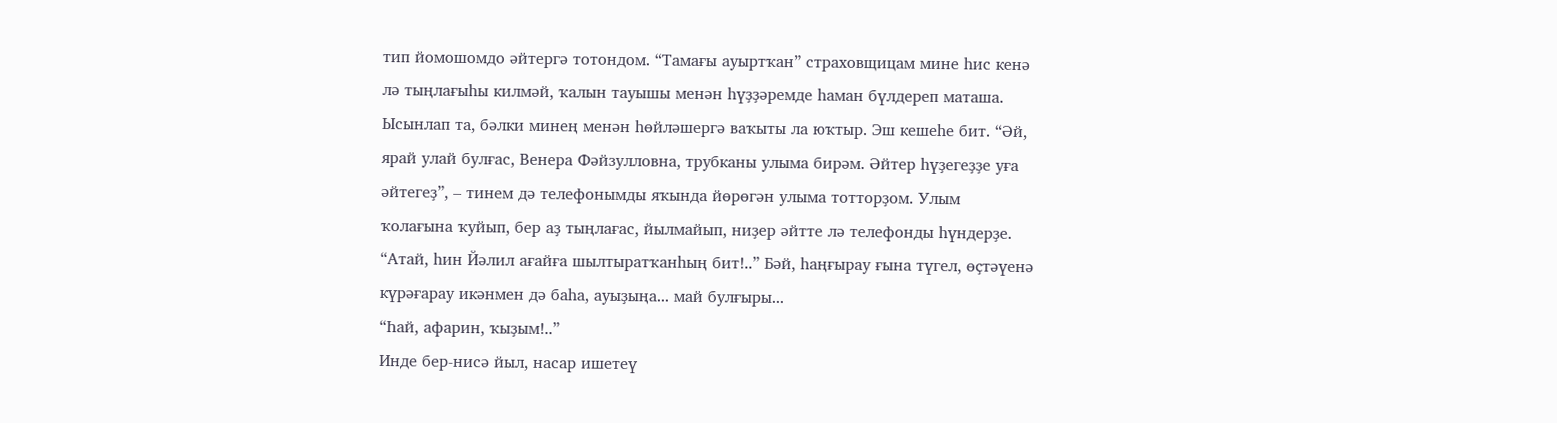тип йомошомдо әйтергә тотондом. “Тамағы ауыртҡан” страховщицам мине һис кенә лә тыңлағыһы килмәй, ҡалын тауышы менән һүҙҙәремде һаман бүлдереп маташа. Ысынлап та, бәлки минең менән һөйләшергә ваҡыты ла юҡтыр. Эш кешеһе бит. “Әй, ярай улай булғас, Венера Фәйзулловна, трубканы улыма бирәм. Әйтер һүҙегеҙҙе уға әйтегеҙ”, – тинем дә телефонымды яҡында йөрөгән улыма тотторҙом. Улым ҡолағына ҡуйып, бер аҙ тыңлағас, йылмайып, ниҙер әйтте лә телефонды һүндерҙе. “Атай, һин Йәлил ағайға шылтыратҡанһың бит!..” Бәй, һаңғырау ғына түгел, өҫтәүенә күрәғарау икәнмен дә баһа, ауыҙыңа... май булғыры...
“Һай, афарин, ҡыҙым!..”
Инде бер-нисә йыл, насар ишетеү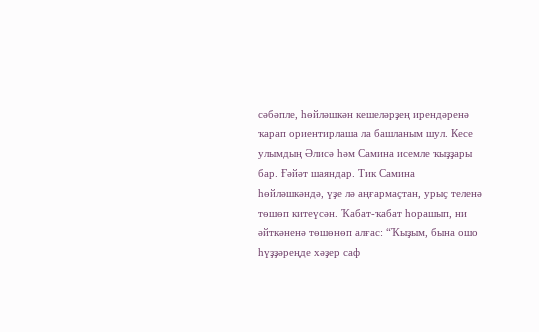сәбәпле, һөйләшкән кешеләрҙең ирендәренә ҡарап ориентирлаша ла башланым шул. Кесе улымдың Әлисә һәм Самина исемле ҡыҙҙары бар. Ғәйәт шаяндар. Тик Самина һөйләшкәндә, үҙе лә аңғармаҫтан, урыҫ теленә төшөп китеүсән. Ҡабат-ҡабат һорашып, ни әйткәненә төшөнөп алғас: “Ҡыҙым, бына ошо һүҙҙәреңде хәҙер саф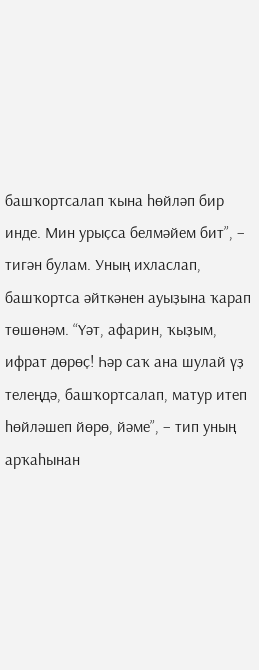башҡортсалап ҡына һөйләп бир инде. Мин урыҫса белмәйем бит”, – тигән булам. Уның ихласлап, башҡортса әйткәнен ауыҙына ҡарап төшөнәм. “Үәт, афарин, ҡыҙым, ифрат дөрөҫ! Һәр саҡ ана шулай үҙ телеңдә, башҡортсалап, матур итеп һөйләшеп йөрө, йәме”, – тип уның арҡаһынан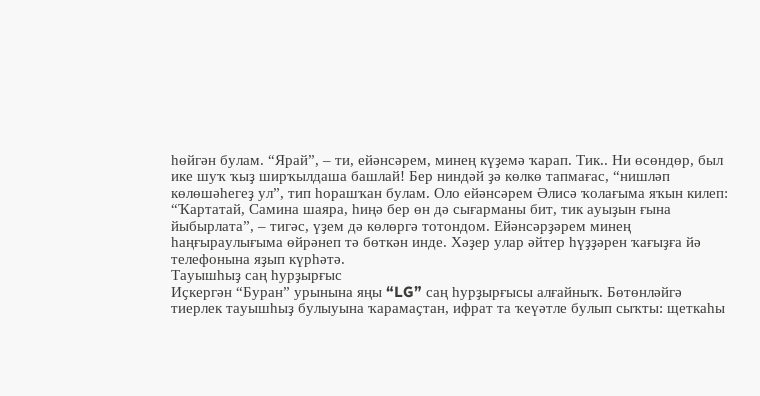һөйгән булам. “Ярай”, – ти, ейәнсәрем, минең күҙемә ҡарап. Тик.. Ни өсөндөр, был ике шуҡ ҡыҙ ширҡылдаша башлай! Бер ниндәй ҙә көлкө тапмағас, “нишләп көлөшәһегеҙ ул”, тип һорашҡан булам. Оло ейәнсәрем Әлисә ҡолағыма яҡын килеп: “Ҡартатай, Самина шаяра, һиңә бер өн дә сығарманы бит, тик ауыҙын ғына йыбырлата”, – тигәс, үҙем дә көлөргә тотондом. Ейәнсәрҙәрем минең һаңғыраулығыма өйрәнеп тә бөткән инде. Хәҙер улар әйтер һүҙҙәрен ҡағыҙға йә телефонына яҙып күрһәтә.
Тауышһыҙ саң һурҙырғыс
Иҫкергән “Буран” урынына яңы “LG” саң һурҙырғысы алғайныҡ. Бөтөнләйгә тиерлек тауышһыҙ булыуына ҡарамаҫтан, ифрат та ҡеүәтле булып сыҡты: щеткаһы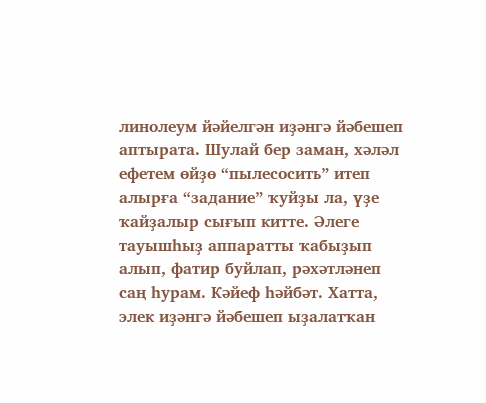линолеум йәйелгән иҙәнгә йәбешеп аптырата. Шулай бер заман, хәләл ефетем өйҙө “пылесосить” итеп алырға “задание” ҡуйҙы ла, үҙе ҡайҙалыр сығып китте. Әлеге тауышһыҙ аппаратты ҡабыҙып алып, фатир буйлап, рәхәтләнеп саң һурам. Кәйеф һәйбәт. Хатта, элек иҙәнгә йәбешеп ыҙалатҡан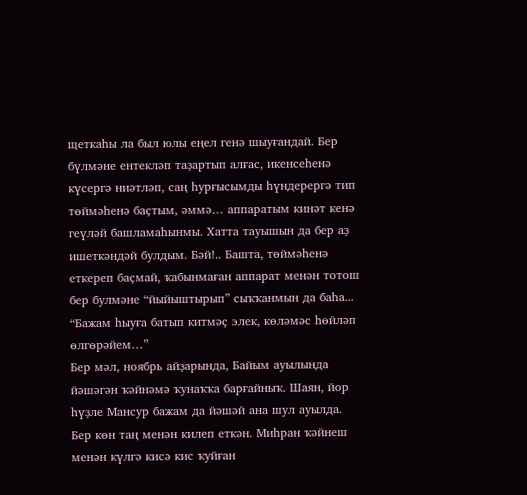щеткаһы ла был юлы еңел генә шыуғандай. Бер бүлмәне ентекләп таҙартып алғас, икенсеһенә күсергә ниәтләп, саң һурғысымды һүндерергә тип төймәһенә баҫтым, әммә… аппаратым кинәт кенә геүләй башламаһынмы. Хатта тауышын да бер аҙ ишеткәндәй булдым. Бәй!.. Башта, төймәһенә еткереп баҫмай, ҡабынмаған аппарат менән тотош бер булмәне “йыйыштырып” сыҡҡанмын да баһа...
“Бажам һыуға батып китмәҫ элек, көләмәс һөйләп өлгөрәйем…”
Бер мәл, ноябрь айҙарында, Байым ауылында йәшәгән ҡәйнәмә ҡунаҡҡа барғайныҡ. Шаян, йор һүҙле Мансур бажам да йәшәй ана шул ауылда. Бер көн таң менән килеп еткән. Миһран ҡәйнеш менән күлгә кисә кис ҡуйған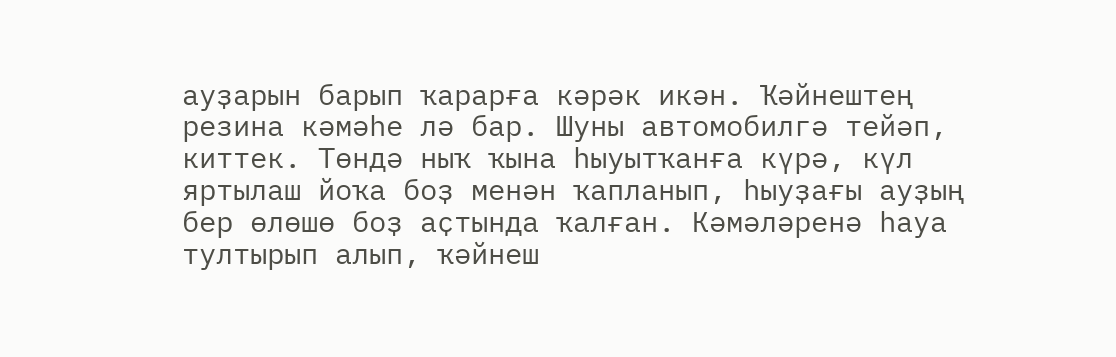ауҙарын барып ҡарарға кәрәк икән. Ҡәйнештең резина кәмәһе лә бар. Шуны автомобилгә тейәп, киттек. Төндә ныҡ ҡына һыуытҡанға күрә, күл яртылаш йоҡа боҙ менән ҡапланып, һыуҙағы ауҙың бер өлөшө боҙ аҫтында ҡалған. Кәмәләренә һауа тултырып алып, ҡәйнеш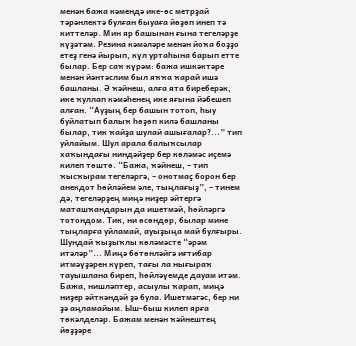менән бажа кәмендә ике-өс метрҙай тәрәнлектә булған быуаға йөҙөп инеп тә киттеләр. Мин яр башынан ғына тегеләрҙе күҙәтәм. Резина кәмәләре менән йоҡа боҙҙо етеҙ генә йырып, күл уртаһына барып етте былар. Бер саҡ күрәм: бажа ишкәктәре менән йәнтәслим был яҡҡа ҡарай ишә башланы. Ә ҡәйнеш, алға ята биреберәк, ике ҡуллап кәмәһенең ике яғына йәбешеп алған. “Ауҙың бер башын тотоп, һыу буйлатып балыҡ һөҙөп килә башланы былар, тик ҡайҙа шулай ашығалар?...” тип уйлайым. Шул арала балыҡсылар хаҡындағы ниндәйҙер бер көләмәс иҫемә килеп төштө. “Бажа, ҡәйнеш, – тип ҡысҡырам тегеләргә, – онотмаҫ борон бер анекдот һөйләйем әле, тыңлағыҙ”, – тинем дә, тегеләрҙең миңә ниҙер әйтергә маташҡандарын да ишетмәй, һөйләргә тотондом. Тик, ни өсөндөр, былар мине тыңларға уйламай, ауыҙыңа май булғыры. Шундай ҡыҙыҡлы көләмәсте “әрәм итәләр”... Миңә бөтөнләйгә иғтибар итмәүҙәрен күреп, тағы ла нығыраҡ тауышлана биреп, һөйләүемде дауам итәм. Бажа, нишләптер, асыулы ҡарап, миңә ниҙер әйткәндәй ҙә була. Ишетмәгәс, бер ни ҙә аңламайым. Ыш-быш килеп ярға төкәлделәр. Бажам менән ҡәйнештең йөҙҙәре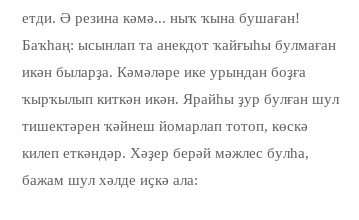етди. Ә резина кәмә... ныҡ ҡына бушаған! Баҡһаң: ысынлап та анекдот ҡайғыһы булмаған икән быларҙа. Кәмәләре ике урындан боҙға ҡырҡылып киткән икән. Ярайһы ҙур булған шул тишектәрен ҡәйнеш йомарлап тотоп, көскә килеп еткәндәр. Хәҙер берәй мәжлес булһа, бажам шул хәлде иҫкә ала: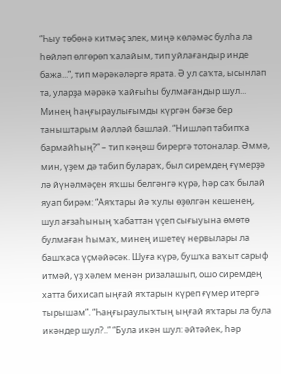“Һыу төбөнә китмәҫ элек, миңә көләмәс булһа ла һөйләп өлгөрөп ҡалайым, тип уйлағандыр инде бажа...”, тип мәрәкәләргә ярата. Ә ул саҡта, ысынлап та, уларҙа мәрәкә ҡайғыһы булмағандыр шул...
Минең һаңғыраулығымды күргән бәғзе бер таныштарым йәлләй башлай. “Нишләп табипҡа бармайһың?” – тип кәңәш бирергә тотоналар. Әммә, мин, үҙем дә табип булараҡ, был сиремдең ғүмерҙә лә йүнәлмәҫен яҡшы белгәнгә күрә, һәр саҡ былай яуап бирәм: “Аяҡтары йә ҡулы өҙөлгән кешенең, шул ағзаһының ҡабаттан үҫеп сығыуына өмөтө булмаған һымаҡ, минең ишетеү нервылары ла башҡаса үҫмәйәсәк. Шуға күрә, бушҡа ваҡыт сарыф итмәй, үҙ хәлем менән ризалашып, ошо сиремдең хатта бихисап ыңғай яҡтарын күреп ғүмер итергә тырышам”. “Һаңғыраулыҡтың ыңғай яҡтары ла була икәндер шул?..” “Була икән шул: әйтәйек, һәр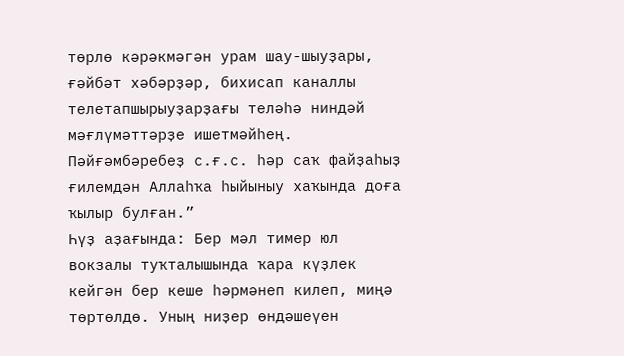төрлө кәрәкмәгән урам шау-шыуҙары, ғәйбәт хәбәрҙәр, бихисап каналлы телетапшырыуҙарҙағы теләһә ниндәй мәғлүмәттәрҙе ишетмәйһең. Пәйғәмбәребеҙ с.ғ.с. һәр саҡ файҙаһыҙ ғилемдән Аллаһҡа һыйыныу хаҡында доға ҡылыр булған.”
Һүҙ аҙағында: Бер мәл тимер юл вокзалы туҡталышында ҡара күҙлек кейгән бер кеше һәрмәнеп килеп, миңә төртөлдө. Уның ниҙер өндәшеүен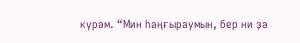күрәм. “Мин һаңғыраумын, бер ни ҙә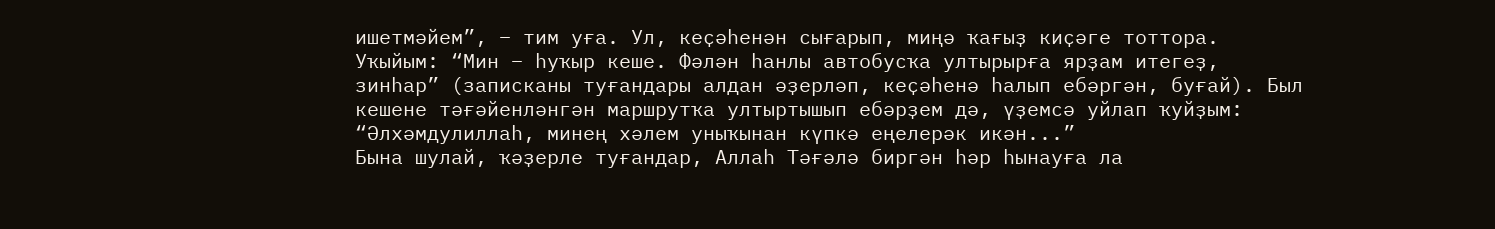ишетмәйем”, – тим уға. Ул, кеҫәһенән сығарып, миңә ҡағыҙ киҫәге тоттора. Уҡыйым: “Мин – һуҡыр кеше. Фәлән һанлы автобусҡа ултырырға ярҙам итегеҙ, зинһар” (записканы туғандары алдан әҙерләп, кеҫәһенә һалып ебәргән, буғай). Был кешене тәғәйенләнгән маршрутҡа ултыртышып ебәрҙем дә, үҙемсә уйлап ҡуйҙым: “Әлхәмдулиллаһ, минең хәлем уныҡынан күпкә еңелерәк икән...”
Бына шулай, ҡәҙерле туғандар, Аллаһ Тәғәлә биргән һәр һынауға ла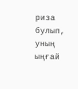риза булып, уның ыңғай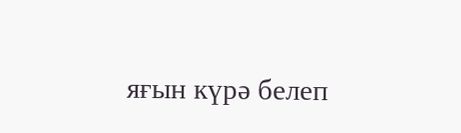яғын күрә белеп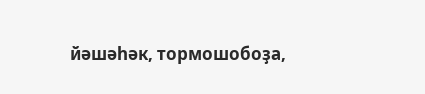йәшәһәк, тормошобоҙа,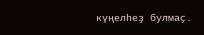күңелһеҙ булмаҫ.